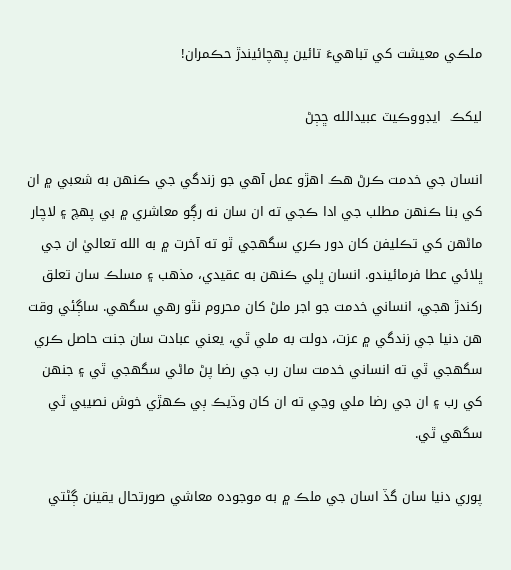ملڪي معيشت کي تباهيءَ تائين پهچائيندڙ حڪمران!

ليکڪ  ايڊووڪيٽ عبيدالله ڇڄڻ

انسان جي خدمت ڪرڻ هڪ اهڙو عمل آهي جو زندگي جي ڪنهن به شعبي ۾ ان کي بنا ڪنهن مطلب جي ادا ڪجي ته ان سان نه رڳو معاشري ۾ بي پهچ ۽ لاچار ماڻهن کي تڪليفن کان دور ڪري سگهجي ٿو ته آخرت ۾ به الله تعاليٰ ان جي ڀلائي عطا فرمائيندو. انسان ڀلي ڪنهن به عقيدي، مذهب ۽ مسلڪ سان تعلق رکندڙ هجي، انساني خدمت جو اجر ملڻ کان محروم نٿو رهي سگهي. ساڳئي وقت هن دنيا جي زندگي ۾ عزت، دولت به ملي ٿي، يعني عبادت سان جنت حاصل ڪري سگهجي ٿي ته انساني خدمت سان رب جي رضا پڻ ماڻي سگهجي ٿي ۽ جنهن کي رب ۽ ان جي رضا ملي وڃي ته ان کان وڌيڪ ٻي ڪهڙي خوش نصيبي ٿي سگهي ٿي.

پوري دنيا سان گڏ اسان جي ملڪ ۾ به موجوده معاشي صورتحال يقينن ڳڻتي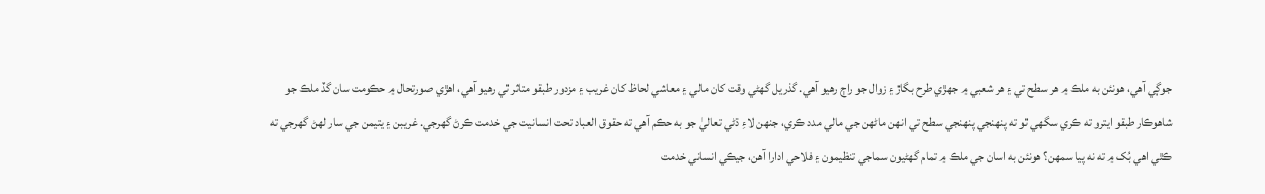جوڳي آهي، هونئن به ملڪ ۾ هر سطح تي ۽ هر شعبي ۾ جهڙي طرح بگاڙ ۽ زوال جو راڄ رهيو آهي. گذريل گهڻي وقت کان مالي ۽ معاشي لحاظ کان غريب ۽ مزدور طبقو متاثر ٿي رهيو آهي، اهڙي صورتحال ۾ حڪومت سان گڏ ملڪ جو شاهوڪار طبقو ايترو ته ڪري سگهي ٿو ته پنهنجي پنهنجي سطح تي انهن ماڻهن جي مالي مدد ڪري، جنهن لاءِ ڌڻي تعاليٰ جو به حڪم آهي ته حقوق العباد تحت انسانيت جي خدمت ڪرڻ گهرجي. غريبن ۽ يتيمن جي سار لهڻ گهرجي ته ڪٿي اهي بُک ۾ ته نه پيا سمهن؟ هونئن به اسان جي ملڪ ۾ تمام گهڻيون سماجي تنظيمون ۽ فلاحي ادارا آهن، جيڪي انساني خدمت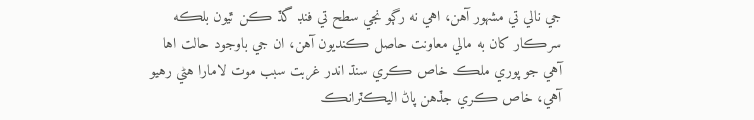جي نالي تي مشهور آهن، اهي نه رڳو نجي سطح تي فنڊ گڏ ڪن ٿيون بلڪه سرڪار کان به مالي معاونت حاصل ڪنديون آهن، ان جي باوجود حالت اها آهي جو پوري ملڪ خاص ڪري سنڌ اندر غربت سبب موت لامارا هڻي رهيو آهي، خاص ڪري جڏهن پاڻ اليڪٽرانڪ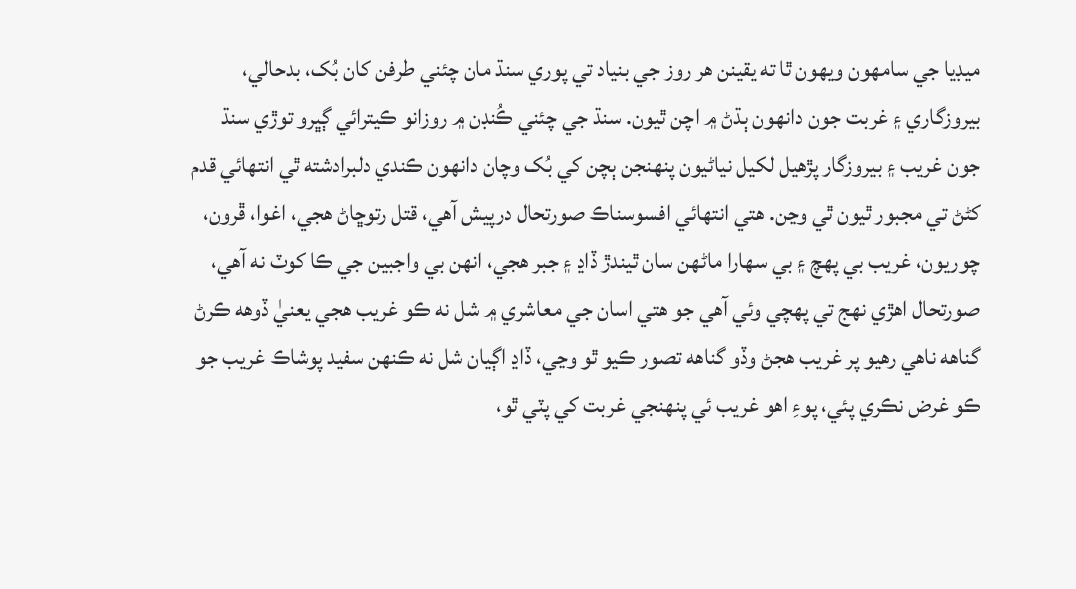ميڊيا جي سامهون ويهون ٿا ته يقينن هر روز جي بنياد تي پوري سنڌ مان چئني طرفن کان بُک، بدحالي، بيروزگاري ۽ غربت جون دانهون ٻڌڻ ۾ اچن ٿيون. سنڌ جي چئني ڪُنڊن ۾ روزانو ڪيترائي ڳڀرو توڙي سنڌ جون غريب ۽ بيروزگار پڙهيل لکيل نياڻيون پنهنجن ٻچن کي بُک وچان دانهون ڪندي دلبرادشته ٿي انتهائي قدم کڻڻ تي مجبور ٿيون ٿي وڃن. هتي انتهائي افسوسناڪ صورتحال درپيش آهي، قتل رتوڇاڻ هجي، اغوا، ڦرون، چوريون، غريب بي پهچ ۽ بي سهارا ماڻهن سان ٿيندڙ ڏاڍ ۽ جبر هجي، انهن بي واجبين جي ڪا کوٽ نه آهي، صورتحال اهڙي نهج تي پهچي وئي آهي جو هتي اسان جي معاشري ۾ شل نه ڪو غريب هجي يعنيٰ ڏوهه ڪرڻ گناهه ناهي رهيو پر غريب هجڻ وڏو گناهه تصور ڪيو ٿو وڃي، ڏاڍ اڳيان شل نه ڪنهن سفيد پوشاڪ غريب جو ڪو غرض نڪري پئي، پوءِ اهو غريب ئي پنهنجي غربت کي پٽي ٿو،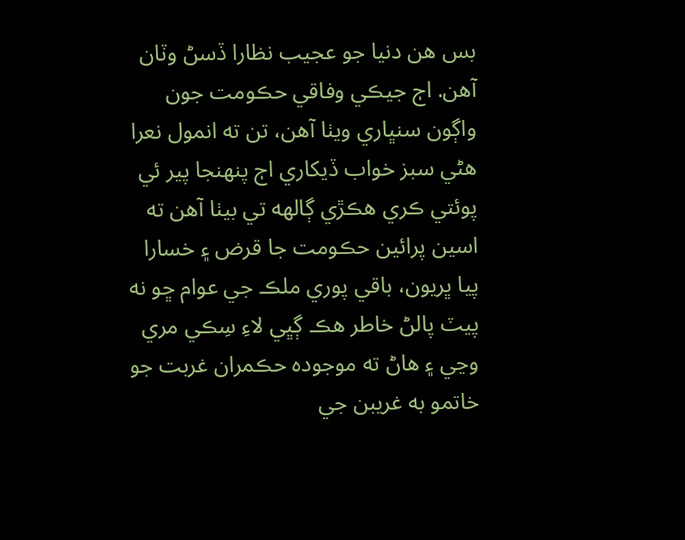بس هن دنيا جو عجيب نظارا ڏسڻ وٽان آهن. اڄ جيڪي وفاقي حڪومت جون واڳون سنڀاري ويٺا آهن، تن ته انمول نعرا هڻي سبز خواب ڏيکاري اڄ پنهنجا پير ئي پوئتي ڪري هڪڙي ڳالهه تي بيٺا آهن ته اسين پرائين حڪومت جا قرض ۽ خسارا پيا ڀريون، باقي پوري ملڪ جي عوام ڇو نه پيٽ پالڻ خاطر هڪ ڳڀي لاءِ سِڪي مري وڃي ۽ هاڻ ته موجوده حڪمران غربت جو خاتمو به غريبن جي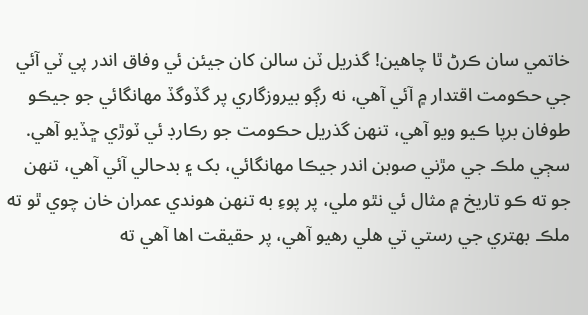خاتمي سان ڪرڻ ٿا چاهين! گذريل ٽن سالن کان جيئن ئي وفاق اندر پي ٽي آئي جي حڪومت اقتدار ۾ آئي آهي، نه رڳو بيروزگاري پر گڏوگڏ مهانگائي جو جيڪو طوفان برپا ڪيو ويو آهي، تنهن گذريل حڪومت جو رڪارڊ ئي ٽوڙي ڇڏيو آهي. سڄي ملڪ جي مڙني صوبن اندر جيڪا مهانگائي، بک ۽ بدحالي آئي آهي، تنهن جو ته ڪو تاريخ ۾ مثال ئي نٿو ملي، پر پوءِ به تنهن هوندي عمران خان چوي ٿو ته ملڪ بهتري جي رستي تي هلي رهيو آهي، پر حقيقت اها آهي ته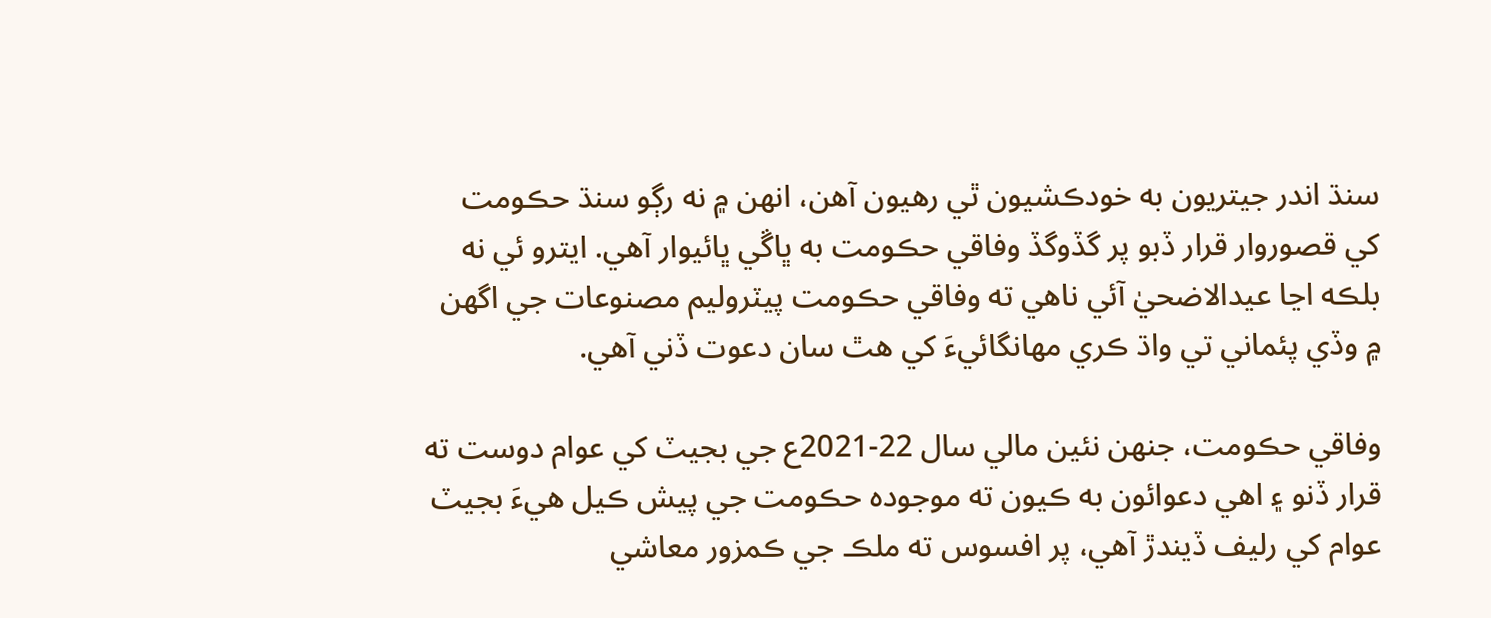سنڌ اندر جيتريون به خودڪشيون ٿي رهيون آهن، انهن ۾ نه رڳو سنڌ حڪومت کي قصوروار قرار ڏبو پر گڏوگڏ وفاقي حڪومت به ڀاڱي ڀائيوار آهي. ايترو ئي نه بلڪه اڃا عيدالاضحيٰ آئي ناهي ته وفاقي حڪومت پيٽروليم مصنوعات جي اگهن ۾ وڏي پئماني تي واڌ ڪري مهانگائيءَ کي هٿ سان دعوت ڏني آهي.

وفاقي حڪومت، جنهن نئين مالي سال 22-2021ع جي بجيٽ کي عوام دوست ته قرار ڏنو ۽ اهي دعوائون به ڪيون ته موجوده حڪومت جي پيش ڪيل هيءَ بجيٽ عوام کي رليف ڏيندڙ آهي، پر افسوس ته ملڪ جي ڪمزور معاشي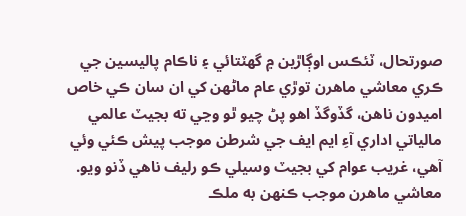صورتحال، ٽئڪس اوڳاڙين ۾ گهٽتائي ۽ ناڪام پاليسين جي ڪري معاشي ماهرن توڙي عام ماڻهن کي ان سان ڪي خاص اميدون ناهن، گڏوگڏ اهو پڻ چيو ٿو وڃي ته بجيٽ عالمي مالياتي اداري آءِ ايم ايف جي شرطن موجب پيش ڪئي وئي آهي، غريب عوام کي بجيٽ وسيلي ڪو رليف ناهي ڏنو ويو. معاشي ماهرن موجب ڪنهن به ملڪ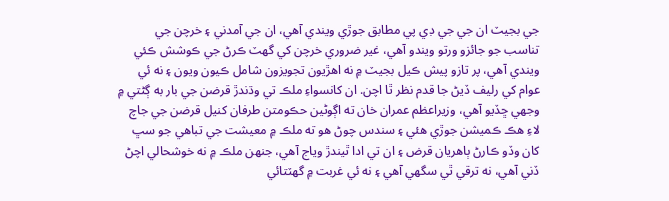جي بجيٽ ان جي جي ڊي پي مطابق جوڙي ويندي آهي، ان جي آمدني ۽ خرچن جي تناسب جو جائزو ورتو ويندو آهي، غير ضروري خرچن کي گهٽ ڪرڻ جي ڪوشش ڪئي ويندي آهي، پر تازو پيش ڪيل بجيٽ ۾ نه اهڙيون تجويزون شامل ڪيون ويون ۽ نه ئي عوام کي رليف ڏيڻ جا قدم نظر ٿا اچن. ان کانسواءِ ملڪ تي وڌندڙ قرضن جي بار به ڳڻتي ۾ وجهي ڇڏيو آهي، وزيراعظم عمران خان ته اڳوڻين حڪومتن طرفان کنيل قرضن جي جاچ لاءِ هڪ ڪميشن جوڙي هئي ۽ سندس چوڻ هو ته ملڪ ۾ معيشت جي تباهي جو سڀ کان وڏو ڪارڻ ٻاهريان قرض ۽ ان تي ادا ٿيندڙ وياج آهي، جنهن ملڪ ۾ نه خوشحالي اچڻ ڏني آهي، نه ترقي ٿي سگهي آهي ۽ نه ئي غربت ۾ گهٽتائي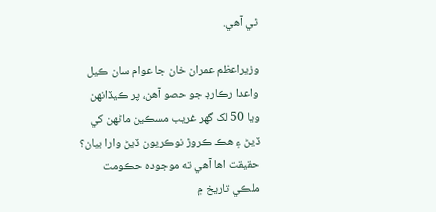ٿي آهي.

وزيراعظم عمران خان جا عوام سان ڪيل واعدا رڪارڊ جو حصو آهن، پر ڪيڏانهن ويا 50 لک گهر غريب مسڪين ماڻهن کي ڏيڻ ۽ هڪ ڪروڙ نوڪريون ڏيڻ وارا بيان؟ حقيقت اها آهي ته موجوده حڪومت ملڪي تاريخ ۾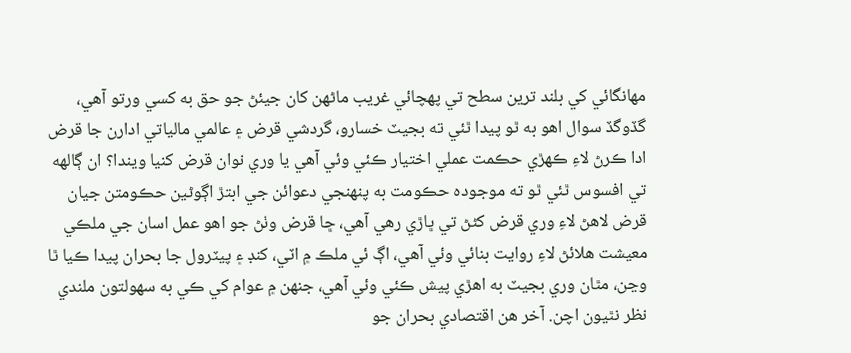مهانگائي کي بلند ترين سطح تي پهچائي غريب ماڻهن کان جيئڻ جو حق به کسي ورتو آهي، گڏوگڏ سوال اهو به ٿو پيدا ٿئي ته بجيٽ خسارو، گردشي قرض ۽ عالمي مالياتي ادارن جا قرض ادا ڪرڻ لاءِ ڪهڙي حڪمت عملي اختيار ڪئي وئي آهي يا وري نوان قرض کنيا ويندا؟ ان ڳالهه تي افسوس ٿئي ٿو ته موجوده حڪومت به پنهنجي دعوائن جي ابتڙ اڳوڻين حڪومتن جيان قرض لاهڻ لاءِ وري قرض کڻڻ تي ڀاڙي رهي آهي، ڇا قرض وٺڻ جو اهو عمل اسان جي ملڪي معيشت هلائڻ لاءِ روايت بنائي وئي آهي، اڳ ئي ملڪ ۾ اٽي، کنڊ ۽ پيٽرول جا بحران پيدا ڪيا ٿا وڃن، مٿان وري بجيٽ به اهڙي پيش ڪئي وئي آهي، جنهن ۾ عوام کي ڪي به سهولتون ملندي نظر نٿيون اچن. آخر هن اقتصادي بحران جو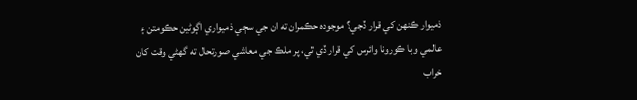ذميوار ڪنهن کي قرار ڏجي؟ موجوده حڪمران ته ان جي سڄي ذميواري اڳوڻين حڪومتن ۽ عالمي وبا ڪورونا وائرس کي قرار ڏي ٿي، پر ملڪ جي معاشي صورتحال ته گهڻي وقت کان خراب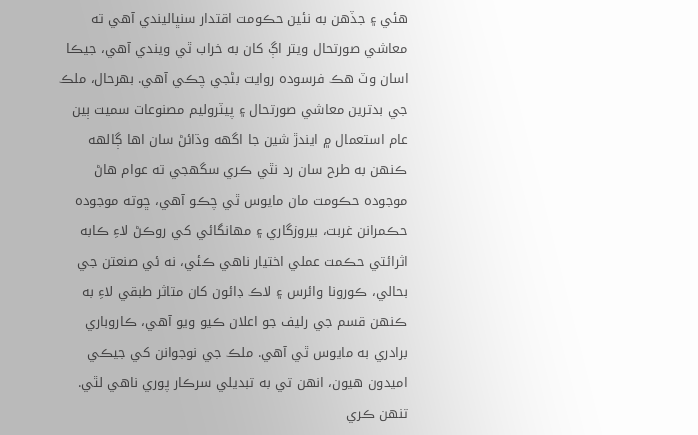هئي ۽ جڏهن به نئين حڪومت اقتدار سنڀاليندي آهي ته معاشي صورتحال ويتر اڳ کان به خراب ٿي ويندي آهي، جيڪا اسان وٽ هڪ فرسوده روايت بڻجي چڪي آهي. بهرحال، ملڪ جي بدترين معاشي صورتحال ۽ پيٽروليم مصنوعات سميت ٻين عام استعمال ۾ ايندڙ شين جا اگهه وڌائڻ سان اها ڳالهه ڪنهن به طرح سان رد نٿي ڪري سگهجي ته عوام هاڻ موجوده حڪومت مان مايوس ٿي چڪو آهي، ڇوته موجوده حڪمرانن غربت، بيروزگاري ۽ مهانگائي کي روڪڻ لاءِ ڪابه اثرائتي حڪمت عملي اختيار ناهي ڪئي، نه ئي صنعتن جي بحالي، ڪورونا وائرس ۽ لاڪ ڊائون کان متاثر طبقي لاءِ به ڪنهن قسم جي رليف جو اعلان ڪيو ويو آهي، ڪاروباري برادري به مايوس ٿي آهي. ملڪ جي نوجوانن کي جيڪي اميدون هيون، انهن تي به تبديلي سرڪار پوري ناهي لٿي. تنهن ڪري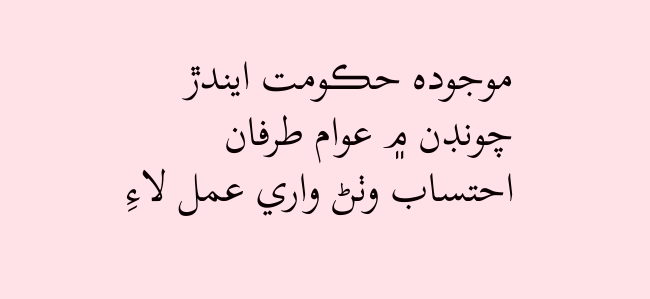موجوده حڪومت ايندڙ چونڊن ۾ عوام طرفان احتساب وٺڻ واري عمل لاءِ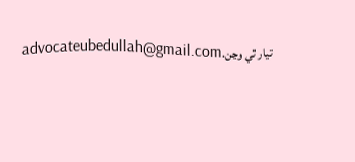تيار ٿي وڃن.advocateubedullah@gmail.com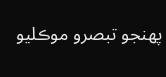پهنجو تبصرو موڪليو